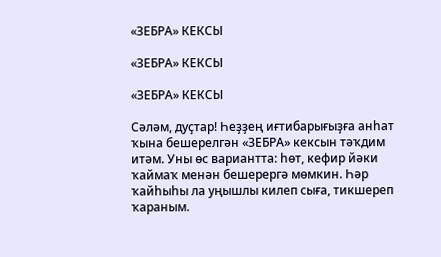«ЗЕБРА» КЕКСЫ

«ЗЕБРА» КЕКСЫ

«ЗЕБРА» КЕКСЫ

Сәләм, дуҫтар! Һеҙҙең иғтибарығыҙға анһат ҡына бешерелгән «ЗЕБРА» кексын тәҡдим итәм. Уны өс вариантта: һөт, кефир йәки ҡаймаҡ менән бешерергә мөмкин. Һәр ҡайһыһы ла уңышлы килеп сыға, тикшереп ҡараным.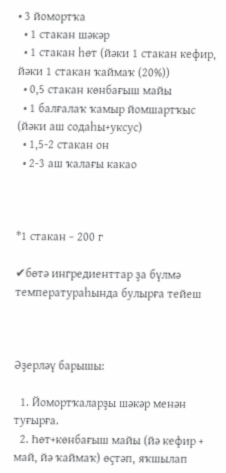• 3 йомортҡа
  • 1 стакан шәкәр
  • 1 стакан һөт (йәки 1 стакан кефир, йәки 1 стакан ҡаймаҡ (20%))
  • 0,5 стакан көнбағыш майы
  • 1 балғалаҡ ҡамыр йомшартҡыс (йәки аш содаһы+уксус)
  • 1,5-2 стакан он
  • 2-3 аш ҡалағы какао



*1 стакан − 200 г

✔бөтә ингредиенттар ҙа бүлмә температураһында булырға тейеш



Әҙерләү барышы:

  1. Йомортҡаларҙы шәкәр менән туғырға.
  2. Һөт+көнбағыш майы (йә кефир + май, йә ҡаймаҡ) өҫтәп, яҡшылап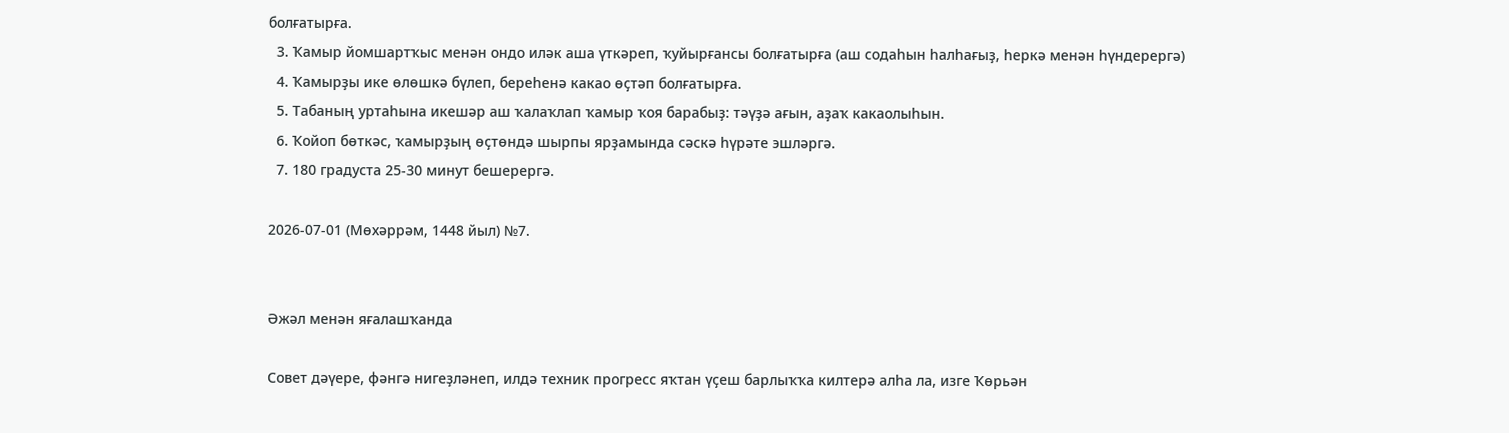болғатырға.
  3. Ҡамыр йомшартҡыс менән ондо иләк аша үткәреп, ҡуйырғансы болғатырға (аш содаһын һалһағыҙ, һеркә менән һүндерергә)
  4. Ҡамырҙы ике өлөшкә бүлеп, береһенә какао өҫтәп болғатырға.
  5. Табаның уртаһына икешәр аш ҡалаҡлап ҡамыр ҡоя барабыҙ: тәүҙә ағын, аҙаҡ какаолыһын.
  6. Ҡойоп бөткәс, ҡамырҙың өҫтөндә шырпы ярҙамында сәскә һүрәте эшләргә.
  7. 180 градуста 25-30 минут бешерергә.

2026-07-01 (Мөхәррәм, 1448 йыл) №7.


Әжәл менән яғалашҡанда

Совет дәүере, фәнгә нигеҙләнеп, илдә техник прогресс яҡтан үҫеш барлыҡҡа килтерә алһа ла, изге Ҡөрьән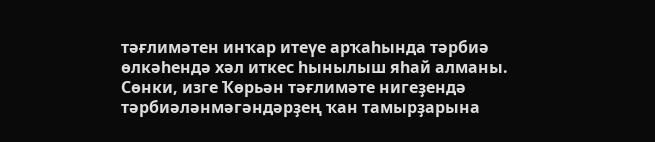тәғлимәтен инҡар итеүе арҡаһында тәрбиә өлкәһендә хәл иткес һынылыш яһай алманы. Сөнки, изге Ҡөрьән тәғлимәте нигеҙендә тәрбиәләнмәгәндәрҙең ҡан тамырҙарына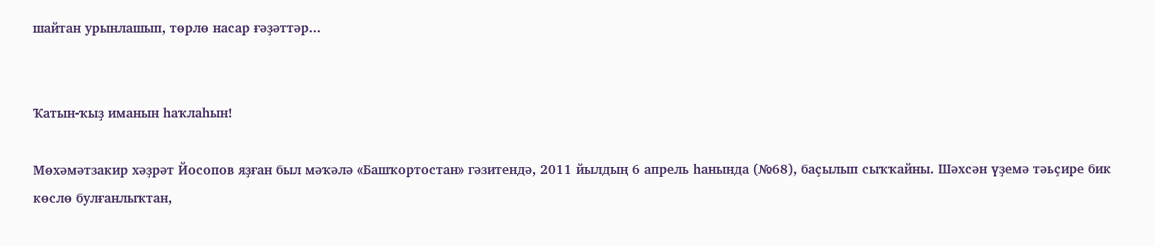шайтан урынлашып, төрлө насар ғәҙәттәр...


Ҡатын-ҡыҙ иманын һаҡлаһын!

Мөхәмәтзакир хәҙрәт Йосопов яҙған был мәҡәлә «Башҡортостан» гәзитендә, 2011 йылдың 6 апрель һанында (№68), баҫылып сыҡҡайны. Шәхсән үҙемә тәьҫире бик көслө булғанлыҡтан,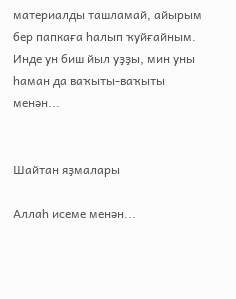материалды ташламай, айырым бер папкаға һалып ҡуйғайным. Инде ун биш йыл уҙҙы, мин уны һаман да ваҡыты-ваҡыты менән...


Шайтан яҙмалары

Аллаһ исеме менән...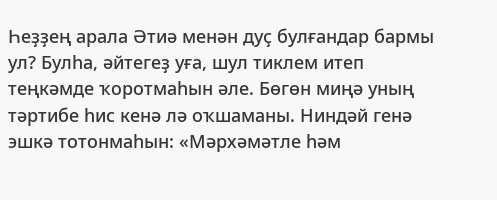Һеҙҙең арала Әтиә менән дуҫ булғандар бармы ул? Булһа, әйтегеҙ уға, шул тиклем итеп теңкәмде ҡоротмаһын әле. Бөгөн миңә уның тәртибе һис кенә лә оҡшаманы. Ниндәй генә эшкә тотонмаһын: «Мәрхәмәтле һәм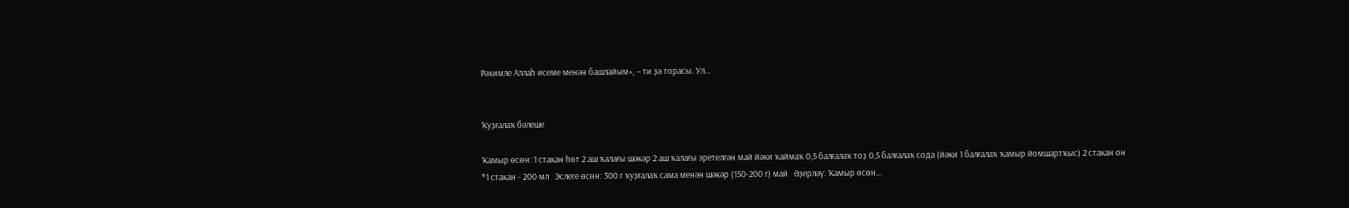Рәхимле Аллаһ исеме менән башлайым», – ти ҙә торасы. Ул...


Ҡуҙғалаҡ бәлеше

Ҡамыр өсөн: 1 стакан һөт 2 аш ҡалағы шәкәр 2 аш ҡалағы эретелгән май йәки ҡаймаҡ 0,5 балғалаҡ тоҙ 0,5 балғалаҡ сода (йәки 1 балғалаҡ ҡамыр йомшартҡыс) 2 стакан он   *1 стакан - 200 мл   Эслеге өсөн: 300 г ҡуҙғалаҡ сама менән шәкәр (150-200 г) май   Әҙерләү: Ҡамыр өсөн...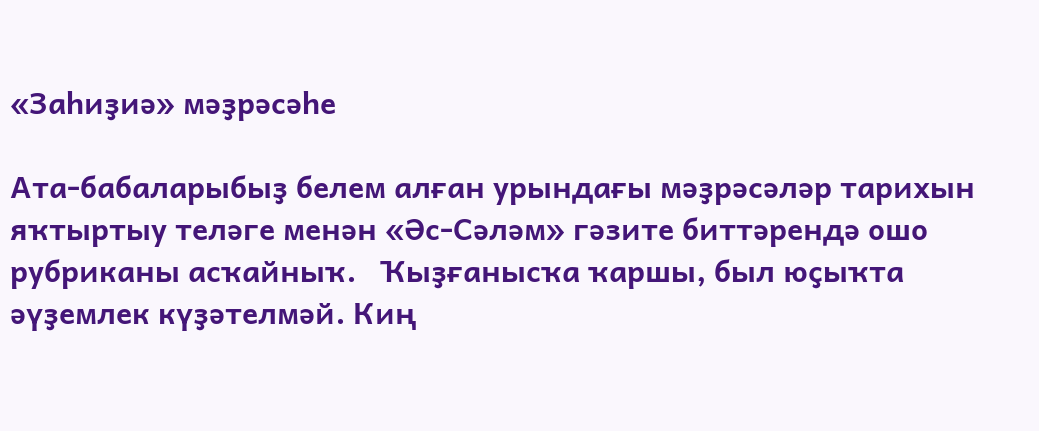«Заһиҙиә» мәҙрәсәһе

Ата-бабаларыбыҙ белем алған урындағы мәҙрәсәләр тарихын яҡтыртыу теләге менән «Әс-Сәләм» гәзите биттәрендә ошо рубриканы асҡайныҡ.   Ҡыҙғанысҡа ҡаршы, был юҫыҡта әүҙемлек күҙәтелмәй. Киң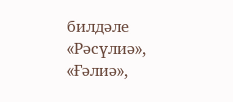билдәле «Рәсүлиә», «Ғәлиә»,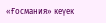«Ғосмания» кеүек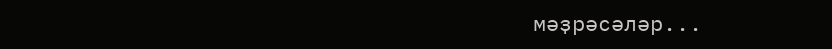мәҙрәсәләр...